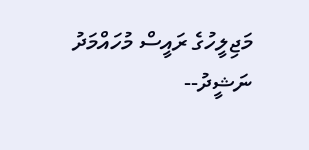މަޖިލީހުގެ ރައީސް މުހައްމަދު ނަޝީދު--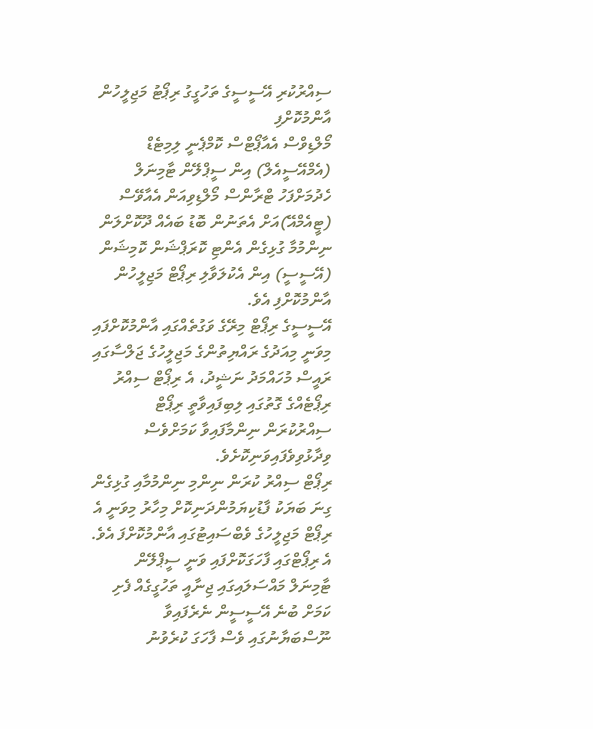ސިއްރުކުރި އޭސީސީގެ ތަހުގީގު ރިޕޯޓު މަޖިލީހުން އާންމުކޮށްފި
މޯލްޑިވްސް އެއާޕޯޓްސް ކޮމްޕެނީ ލިމިޓެޑް (އެމްއޭސީއެލް) އިން ސީޕްލޭން ޓާމިނަލް ހެދުމަށްފަހު ޓްރާންސް މޯލްޑިވިއަން އެއާވޭސް (ޓީއެމްއޭ)އަށް އެތަނުން ބޮޑު ބައެއް ދޫކޮށްލަން ނިންމުމާ ގުޅިގެން އެންޓި ކޮރަޕްޝަން ކޮމިޝަން (އޭސީސީ) އިން އެކުލަވާލި ރިޕޯޓް މަޖިލީހުން އާންމުކޮށްފި އެވެ.
އޭސީސީގެ ރިޕޯޓް މިރޭގެ ވަގުތެއްގައި އާންމުކޮށްފައި މިވަނީ މިއަދުގެ ރައްޔިތުންގެ މަޖިލީހުގެ ޖަލްސާގައި ރައީސް މުހައްމަދު ނަޝީދު، އެ ރިޕޯޓް ސިއްރު ރިޕޯޓެއްގެ ގޮތުގައި ލިބިފައިވާތީ ރިޕޯޓް ސިއްރުކުރަން ނިންމާފައިވާ ކަމަށްވެސް ވިދާޅުވިވެފައިވަނިކޮށެވެ.
ރިޕޯޓް ސިއްރު ކުރަން ނިންމި ނިންމުމާއި ގުޅިގެން ގިނަ ބަޔަކު ފާޑުކިޔަމުންދަނިކޮށް މިހާރު މިވަނީ އެ ރިޕޯޓް މަޖިލީހުގެ ވެބްސައިޓުގައި އާންމުކޮށްފަ އެވެ.
އެ ރިޕޯޓްގައި ފާހަގަކޮށްފައި ވަނީ ސީޕްލޭން ޓާމިނަލް މައްސަލައިގައި ޖިނާއީ ތަހުގީގެއް ފެށި ކަމަށް ބުނެ އޭސީސީން ނެރެފައިވާ ނޫސްބަޔާނުގައި ވެސް ފާހަގަ ކުރެވުނު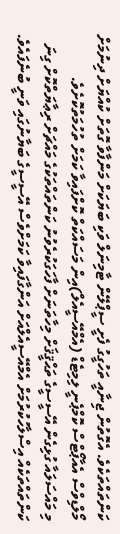ކަންތައްތަކެވެ. އެގޮތުން ޖިނާއީ ތަހުގީގު ފެށީ ސީޕްލޭން ޓާމިނަލް ވަކި ބަޔަކަށް މަންފާވާ ގޮތަށް ކުއްޔަށް ދިނުމަށް މޯލްޑިވްސް އެއާޕޯޓްސް ކޮމްޕެނީ ލިމިޓެޑް (އެމްއޭސީއެލް)އިން މަސައްކަތް ކޮށްފައިވާ ކަމަށް ތުހުމަތުކޮށެވެ.
މި މައްސަލައާ ގުޅިގެން އޭސީސީގެ ތަޙްޤީޤަށް މިހާތަނަށް ފާހަގަކުރެވުނު ކަންތައްތަކުގެ މައްޗަށް ރިޢާޔަތްކޮށް ގިނަ ކަންތައްތަކެއް އިސްލާހުކުރުމަށް އެމްއޭސީއެލްއަށް އަންގާފައިވާ ކަމަށްވެސް އޭސީސީގެ ބަޔާނުގައި ވަނީ ބުނެފައެވެ.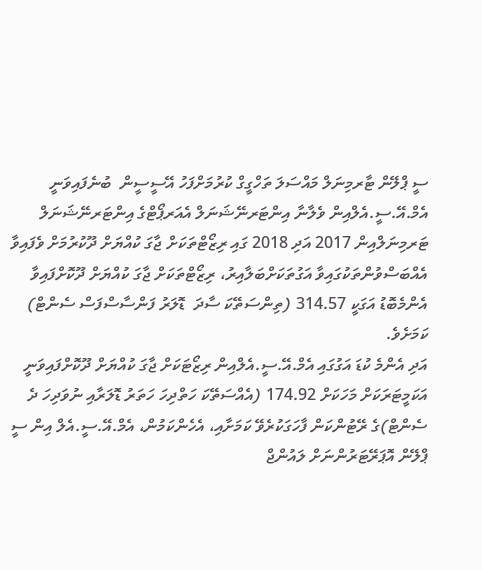ސީ ޕްލޭން ޓާރމިނަލް މައްސަލަ ތަހްގީގް ކުރުމަށްފަހު އޭސީސީން  ބުނެފައިވަނީ އެމް.އޭ.ސީ.އެލްއިން ވެލާނާ އިންޓަރނޭޝަނަލް އެއަރޕޯޓްގެ އިންޓަރނޭޝަނަލް ޓަރމިނަލްއިން 2017 އަދި 2018 ގައި ރިޒޯޓްތަކަށް ޖާގަ ކުއްޔަށް ދޫކުރުމަށް ވެފައިވާ އެއްބަސްވުންތަކުގައިވާ އަގުތަކަށްބަލާއިރު، ރިޒޯޓްތަކަށް ޖާގަ ކުއްޔަށް ދޫކޮށްފައިވާ އެންމެބޮޑު އަގަކީ 314.57 (ތިންސަތޭކަ ސާދަ  ޑޮލަރު ފަންސާސްފަސް ސެންޓް) ކަމަށެވެ.
އަދި އެންމެ ކުޑަ އަގުގައި އެމް.އޭ.ސީ.އެލްއިން ރިޒޯޓަކަށް ޖާގަ ކުއްޔަށް ދޫކޮށްފައިވަނީ އަކަމީޓަރަކަށް މަހަކަށް 174.92 (އެއްސަތޭކަ ހަތްދިހަ ހަތަރު ޑޮލަރާއި ނުވަދިހަ ދެ ސެންޓް)ގެ ރޭޓުންކަން ފާހަގަކުރެވޭ ކަމަށާއި، އެހެންކަމުން، އެމް.އޭ.ސީ.އެލް އިން ސީ ޕްލޭން އޮޕަރޭޓަރުންނަށް ލައުންޖް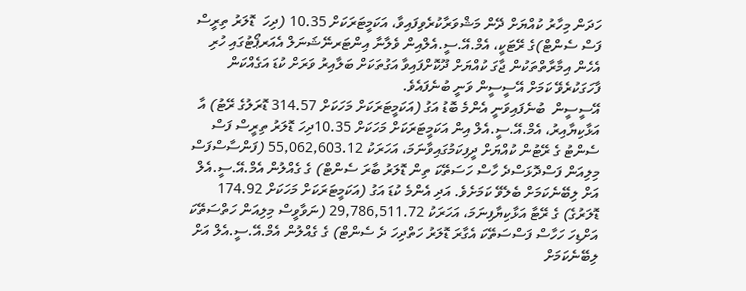ހަދަން މިހާރު ކުއްޔަށް ދޭން މަޝްވަރާކުރެވިފައިވާ، އަކަމީޓަރަކަށް 10.35 (ދިހަ  ޑޮލަރު ތިރީސް ފަސް ސެންޓް)ގެ ރޭޓަކީ، އެމް.އޭ.ސީ.އެލްއިން ވެލާނާ އިންޓަރނޭޝަނަލް އެއަރޕޯޓުގައި ހުރި އެހެން އިމާރާތްތަކުން ޖާގަ ކުއްޔަށް ދޫކޮށްފައިވާ އަގުތަކަށް ބަލާއިރު ވަރަށް ކުޑަ އަގެއްކަން ފާހަގަކުރެވޭ ކަމަށް އޭސީސީން ވަނީ ބުނެފައެވެ.
އޭސީސީން  ބުނެފައިވަނީ އެންމެ ބޮޑު އަގު (އަކަމީޓަރަކަށް މަހަކަށް 314.57 ޑޮރަލުގެ ރޭޓު) އާ އަޅާކިޔާއިރު، އެމް.އޭ.ސީ.އެލް އިން އަކަމީޓަރަކަށް މަހަކަށް 10.35ދިހަ ޑޮލަރު ތިރީސް ފަސް ސެންޓު ގެ ރޭޓުން ކުއްޔަށް ދީފިކަމުގައިވާނަމަ، އަހަރަކު 55,062,603.12 (ފަންސާސްފަސް މިލިއަން ފަސްދޮޅަސްދެ ހާސް ހަސަތޭކަ ތިން ޑޮލަރު ބާރަ ސެންޓް) ގެ ގެއްލުން އެމް.އޭ.ސީ.އެލް އަށް ލިބޭނެކަމަށް ބެލެވޭ ކަމަށެވެ. އަދި އެންމެ ކުޑަ އަގު (އަކަމީޓަރަކަށް މަހަކަށް 174.92 ޑޮލަރުގެ) ގެ ރޭޓާ އަޅާކިޔާފިނަމަ، އަހަރަކު 29,786,511.72 (ނަވާވީސް މިލިއަން ހަތްސަތޭކަ އަށްޑިހަ ހަހާސް ފަސްސަތޭކަ އެގާރަ ޑޮލަރު ހަތްދިހަ ދެ ސެންޓް) ގެ ގެއްލުން އެމް.އޭ.ސީ.އެލް އަށް ލިބޭނެކަމަށް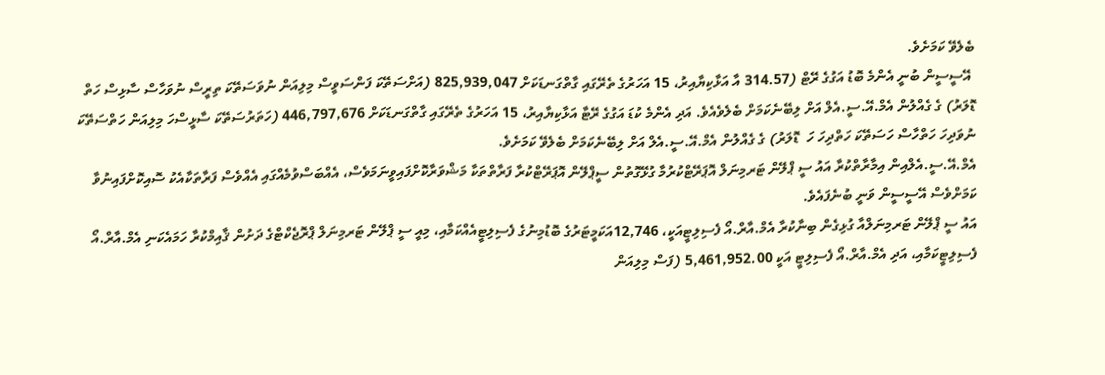ބެލެވޭ ކަމަށެވެ.
 އޭސީސީން ބުނީ އެންމެ ބޮޑު އަގުގެ ރޭޓް (314.57 އާ އަޅާކިޔާއިރު، 15 އަހަރުގެ ތެރޭގައި ގާތްގަނޑަކަށް 825,939,047 (އަށްސަތޭކަ ފަންސަވީސް މިލިއަން ނުވަސަތޭކަ ތިރީސް ނުވަހާސް ސާޅިސް ހަތް  ޑޮލަރު) ގެ ގެއްލުން އެމް.އޭ.ސީ.އެލް އަށް ލިބޭނެކަމަށް ބެލެވެއެވެ. އަދި އެންމެ ކުޑަ އަގުގެ ރޭޓާ އަޅާކިޔާއިރު، 15 އަހަރުގެ ތެރޭގައި ގާތްގަނޑަކަށް 446,797,676 (ހަތަރުސަތޭކަ ސާޅީސްހަ މިލިއަން ހަތްސަތޭކަ ނުވަދިހަ ހަތްހާސް ހަސަތޭކަ ހަތްދިހަ ހަ  ޑޮލަރު) ގެ ގެއްލުން އެމް.އޭ.ސީ.އެލް އަށް ލިބޭނެކަމަށް ބެލެވޭ ކަމަށެވެ.
އެމް.އޭ.ސީ.އެލްއިން އިމާރާތްކުރާ އައު ސީ ޕްލޭން ޓަރމިނަލް އޮޕަރޭޓްކުރުމާ ގުޅޭގޮތުން ސީޕްލޭން އޮޕަރޭޓްކުރާ ފަރާތްތަކާ މަޝްވަރާކޮށްފައިވީނަމަވެސް، އެއްބަސްވުމެއްގައި އެއްވެސް ފަރާތަކާއެކު ސޮއިކޮށްފައިނުވާ ކަމަށްވެސް އޭސީސީން ވަނީ ބުނެފައެވެ.
އައު ސީ ޕްލޭން ޓަރމިނަލްއާ ގުޅިގެން ބިނާކުރާ އެމް.އާރް.އޯ ފެސިލިޓީއަކީ، 12,746އަކަމީޓަރުގެ ބޮޑުމިނުގެ ފެސިލިޓީއެއްކަމާއި، މިއީ ސީ ޕްލޭން ޓަރމިނަލް ޕްރޮޖެކްޓްގެ ދަށުން ޤާއިމްކުރާ ހަމައެކަނި އެމް.އާރް.އޯ ފެސިލިޓީކަމާއި، އަދި އެމް.އާރް.އޯ ފެސިލިޓީ އަކީ 5,461,952.00 (ފަސް މިލިއަން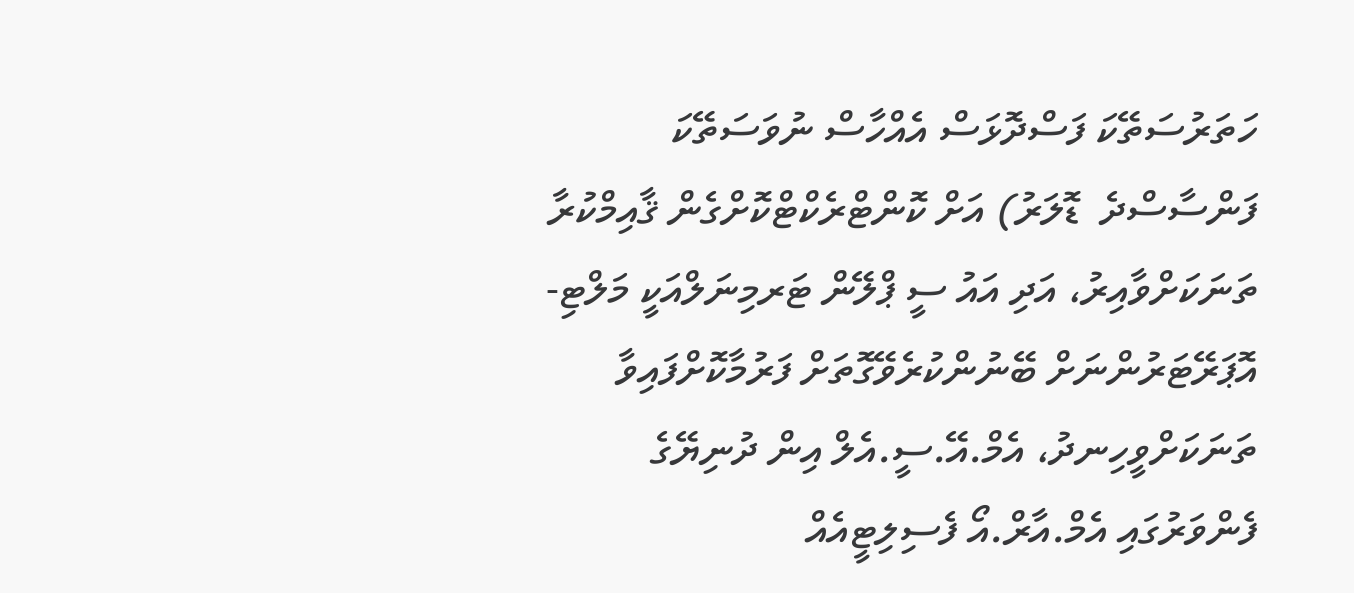ހަތަރުސަތޭކަ ފަސްދޮޅަސް އެއްހާސް ނުވަސަތޭކަ ފަންސާސްދެ  ޑޮލަރު) އަށް ކޮންޓްރެކްޓްކޮށްގެން ޤާއިމްކުރާ ތަނަކަށްވާއިރު، އަދި އައު ސީ ޕްލޭން ޓަރމިނަލްއަކީ މަލްޓި-އޮޕަރޭޓަރުންނަށް ބޭނުންކުރެވޭގޮތަށް ފަރުމާކޮށްފައިވާ ތަނަކަށްވީހިނދު، އެމް.އޭ.ސީ.އެލް އިން ދުނިޔޭގެ ފެންވަރުގައި އެމް.އާރް.އޯ ފެސިލިޓީއެއް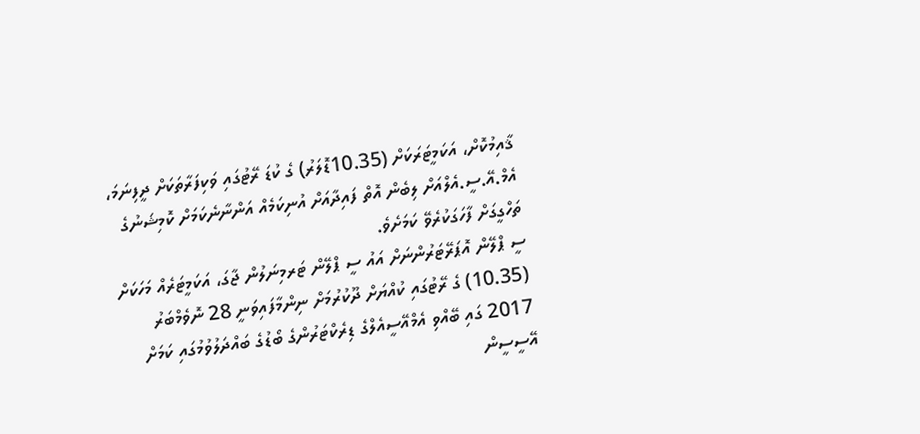ޤާއިމުކޮށް، އަކަމީޓަރަކަށް (10.35ޑޮލަރު) ގެ ކުޑަ ރޭޓުގައި ވަކިފަރާތަކަށް ދީފިނަމަ، އެމް.އޭ.ސީ.އެލްއަށް ލިބެން އޮތް ފައިދާއަށް އުނިކަމެއް އަންނާނެކަމަށް ކޮމިޝަނުގެ ތަހްގީގަށް ފާހަގަކުރެވޭ ކަމަށެވެ.
ސީ ޕްލޭން އޮޕަރޭޓަރުންނަށް އައު ސީ ޕްލޭން ޓަރމިނަލުން ޖާގަ، އަކަމީޓަރެއް މަހަކަށް (10.35) ގެ ރޭޓުގައި ކުއްޔަށް ދޫކުރުމަށް ނިންމާފައިވަނީ 28 ނޮވެމްބަރު 2017 ގައި ބޭއްވި އެމްއޭސީއެލްގެ ޑިރެކްޓަރުންގެ ބޯޑުގެ ބައްދަލުވުމުގައި ކަމަށް އޭސީސީން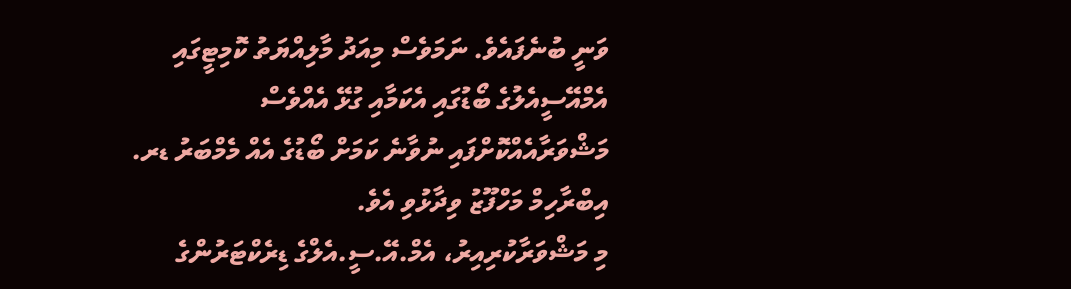ވަނީ ބުނެފައެވެ. ނަމަވެސް މިއަދު މާލިއްޔަތު ކޮމިޓީގައި އެމްއޭސީއެލުގެ ބޯޑުގައި އެކަމާއި ގުޅޭ އެއްވެސް މަޝްވަރާއެއްކޮށްފައި ނުވާނެ ކަމަށް ބޯޑުގެ އެއް މެމްބަރު ޑރ. އިބްރާހިމް މަހްފޫޒު ވިދާޅުވި އެވެ.
މި މަޝްވަރާކުރިއިރު، އެމް.އޭ.ސީ.އެލްގެ ޑިރެކްޓަރުންގެ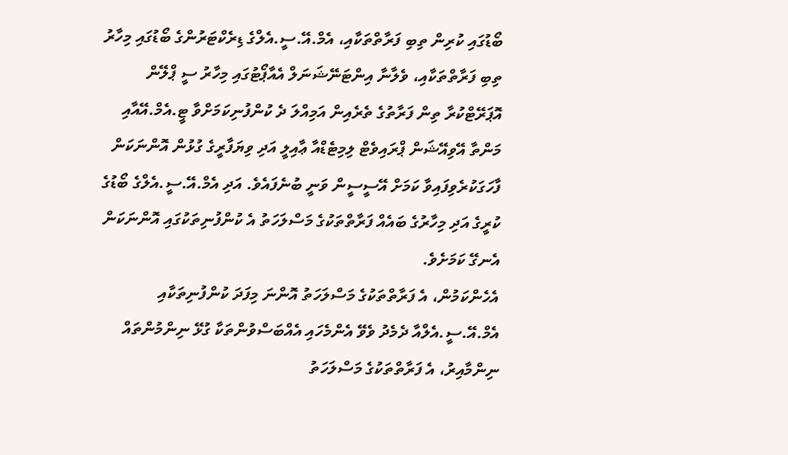ބޯޑުގައި ކުރިން ތިބި ފަރާތްތަކާއި، އެމް.އޭ.ސީ.އެލްގެ ޑިރެކްޓަރުންގެ ބޯޑުގައި މިހާރު ތިބި ފަރާތްތަކާއި، ވެލާނާ އިންޓަނޭޝަނަލް އެއާޕޯޓުގައި މިހާރު ސީ ޕްލޭން އޮޕަރޭޓްކުރާ ތިން ފަރާތުގެ ތެރެއިން އަމިއްލަ ދެ ކުންފުނިކަމަށްވާ ޓީ.އެމް.އޭއާއި މަންތާ އޭވިއޭޝަން ޕްރައިވެޓް ލިމިޓެޑްއާ ޢާއިލީ އަދި ވިޔަފާރީގެ ގުޅުން އޮންނަކަން ފާހަގަކުރެވިފައިވާ ކަމަށް އޭސީސީން ވަނީ ބުނެފައެވެ. އަދި އެމް.އޭ.ސީ.އެލްގެ ބޯޑުގެ ކުރީގެ އަދި މިހާރުގެ ބައެއް ފަރާތްތަކުގެ މަސްލަހަތު އެ ކުންފުނިތަކުގައި އޮންނަކަން އެނގޭ ކަމަށެވެ.
އެހެންކަމުން، އެ ފަރާތްތަކުގެ މަސްލަހަތު އޮންނަ މިފަދަ ކުންފުނިތަކާއި އެމް.އޭ.ސީ.އެލްއާ ދެމެދު ވެވޭ އެންމެހައި އެއްބަސްވުންތަކާ ގުޅޭ ނިންމުންތައް ނިންމާއިރު، އެ ފަރާތްތަކުގެ މަސްލަހަތު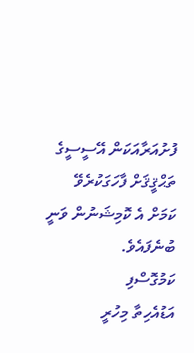ފުށުއަރާއަކަން އޭސީސީގެ ތަޙްޤީޤަށް ފާހަގަކުރެވޭ ކަމަށް އެ ކޮމިޝަނުން ވަނީ ބުނެފައެވެ.
ކަމުގޮސްފި
އަޑުއެހިތާ މިހުރީ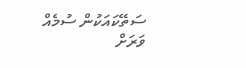ސަތޭކައަކުން ސުމެއް
ވަރަށް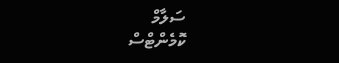ސަލާމް
ކޮމެންޓްސް